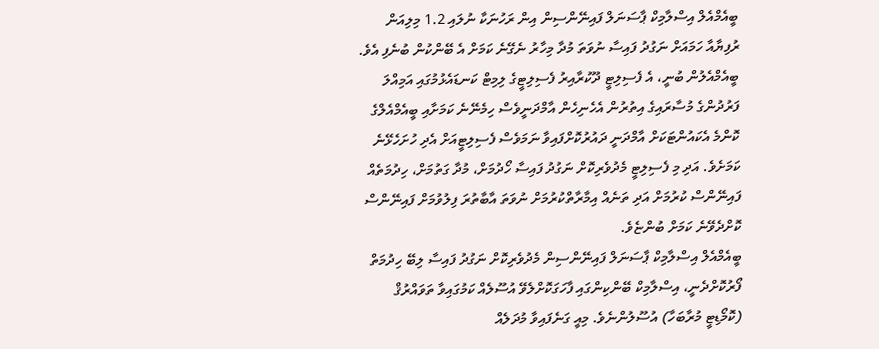ބީއެމްއެލް އިސްލާމިކް ޕާސަނަލް ފައިނޭންސިން އިން ރަހުނަކާ ނުލައި 1.2 މިލިއަން ރުފިޔާއާ ހަމައަށް ނަގުދު ފައިސާ ނުވަތަ މުދާ މިހާރު ނެގޭނެ ކަމަށް އެ ބޭންކުން ބުނެފި އެވެ.
ބީއެމްއެލުން ބުނީ، އެ ފެސިލިޓީ ދޫކުރާއިރު ފެސިލިޓީގެ ލިމިޓް ކަނޑައެޅުމުގައި އަމިއްލަ ފަރުދުންގެ މުސާރައިގެ އިތުރުން އެހެނިހެން އާމްދަނީވެސް ހިމެނޭނެ ކަމަށާއި ބީއެމްއެލްގެ ކޮންމެ އެކައުންޓަކަށް އާމްދަނީ ދައުރުކޮށްފައިވާ ނަމަވެސް ފެސިލިޓީއަށް އެދި ހުށަހެޅޭނެ ކަމަށެވެ. އަދި މި ފެސިލިޓީ މެދުވެރިކޮށް ނަގުދު ފައިސާ ހޯދުމަށް، މުދާ ގަތުމަށް، ހިދުމަތެއް ފައިނޭންސް ކުރުމަށް އަދި ތަނެއް އިމާރާތްކުރުމަށް ނުވަތަ އާބާތުރަ ފިލުވުމަށް ފައިނޭންސް ކޮށްދެވޭނެ ކަމަށް ބުންޏެވެ.
ބީއެމްއެލް އިސްލާމިކް ޕާސަނަލް ފައިނޭންސިން މެދުވެރިކޮށް ނަގުދު ފައިސާ ލިބޭ ހިދުމަތް ފޯރުކޮށްދެނީ، އިސްލާމިކް ބޭންކިންގައި ފާހަގަކޮށްލެވޭ އުސޫލެއް ކަމުގައިވާ ތަވައްރުޤް (ކޮމޯޑިޓީ މުރާބަހާ) އުސޫލުންނެވެ. މިއީ ގަނެފައިވާ މުދަލެއް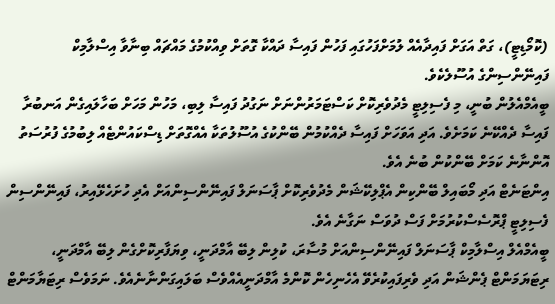(ކޮމޯޑިޓީ)، ގަތް އަގަށް ފައިދާއެއް ލުމަށްފަހުގައި ފަހުން ފައިސާ ދައްކާ ގޮތަށް ވިއްކުމުގެ މައްޗައް ބިނާވާ އިސްލާމިކް ފައިނޭންސިންގެ އުސޫލެކެވެ.
ބީއެމްއެލުން ބުނީ، މި ފެސިލިޓީ މެދުވެރިކޮށް ކަސްޓަމަރުންނަށް ނަގުދު ފައިސާ ލިބި، މަހުން މަހަށް ބަހާލައިގެން އަނބުރާ ފައިސާ ދެއްކޭނެ ކަމަށެވެ. އަދި އަވަހަށް ފައިސާ ދެއްކުމުން ބޭންކުގެ އުސޫލުތަކާ އެއްގޮތަށް ޑިސްކައުންޓެއް ލިބުމުގެ ފުރުސަތު އޮންނާނެ ކަމަށް ބޭންކުން ބުނެ އެވެ.
އިންޓަނެޓް އަދި މޯބައިލް ބޭންކިން އެޕްލިކޭޝަން މެދުވެރިކޮށް ޕާސަނަލް ފައިނޭންސިންއަށް އެދި ހުށަހެޅޭއިރު، ފައިނޭންސިން ފެސިލިޓީ ޕްރޮސެސްކުރުމަށް ފަސް ދުވަސް ނަގާނެ އެވެ.
ބީއެމްއެލް އިސްލާމިކް ޕާސަނަލް ފައިނޭންސިންއަށް މުސާރަ، ކުލިން ލިބޭ އާމްދަނީ، ވިޔަފާރިކޮށްގެން ލިބޭ އާމްދަނީ، ރިޓަޔަމަންޓް ޕެންޝަން އަދި ވެރިފައިކުރެވޭ އެހެނިހެން ކޮންމެ އާމްދަނީއެއްވެސް ބަލައިގަންނާނެއެވެ. ނަމަވެސް ރިޓަޔާމަންޓް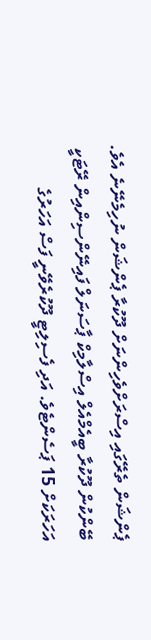ޕެންޝަން ތެރޭގައި އިސްރަށްވެހިންނަށް ދޫކުރާ ޕެންޝަން ނުހިމެނޭނެ އެވެ.
ބޭންކުން ދޫކުރާ ބީއެމްއެލް އިސްލާމިކް ޕާސަނަލް ފައިނޭންސިންއިން ރޭޓަކީ އަހަރަކަށް 15 ޕަސެންޓެވެ. އަދި ފެސިލިޓީ ދޫކުރެވޭނީ ފަސް އަހަރުގެ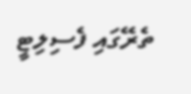ތެރޭގައި ފެސިލިޓީ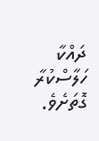ދައްކާ ހަލާސްކުރާ ގޮތަށެވެ.